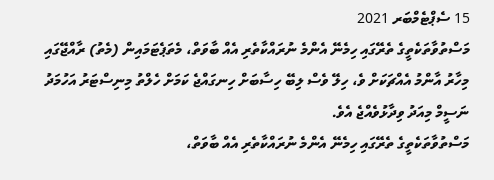15 ސެޕްޓެމްބަރ 2021
މަސްތުވާތަކެތީގެ ތެރޭގައި ހިމެނޭ އެންމެ ނުރައްކާތެރި އެއް ބާވަތް، މެތަޕެޓަމައިން (މެތު) ރާއްޖޭގައި މިހާރު އާންމު އެއްޗަކަށް ވެ، ހިލޭ ވެސް ލިބޭ ހިސާބަށް ހިނގައްޖެ ކަމަށް ހެލްތު މިނިސްޓަރު އަހުމަދު ނަސީމް މިއަދު ވިދާޅުވެއްޖެ އެވެ.
މަސްތުވާތަކެތީގެ ތެރޭގައި ހިމެނޭ އެންމެ ނުރައްކާތެރި އެއް ބާވަތް،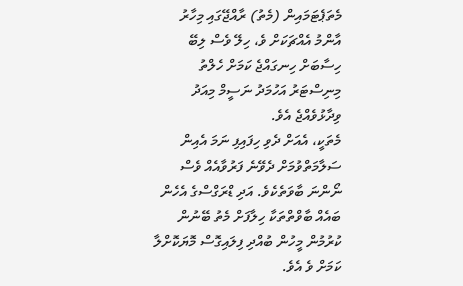މެތަޕެޓަމައިން (މެތު) ރާއްޖޭގައި މިހާރު އާންމު އެއްޗަކަށް ވެ، ހިލޭ ވެސް ލިބޭ ހިސާބަށް ހިނގައްޖެ ކަމަށް ހެލްތު މިނިސްޓަރު އަހުމަދު ނަސީމް މިއަދު ވިދާޅުވެއްޖެ އެވެ.
މެތަކީ، އެއަށް ދެވި ހިފައިފި ނަމަ އެއިން ސަލާމަތްވުމަށް ދެވޭނެ ފަރުވާއެއް ވެސް ނޯންނަ ބާވަތެކެވެ. އަދި ޑްރަގްސްގެ އެހެން ބައެއް ބާވްތްތަކާ ހިލާފަށް މެތު ބޭނުން ކުރުމުން މީހުން ބުއްދި ފިލައިގޮސް މޮޔަކޮށްލާ ކަމަށް ވެ އެވެ.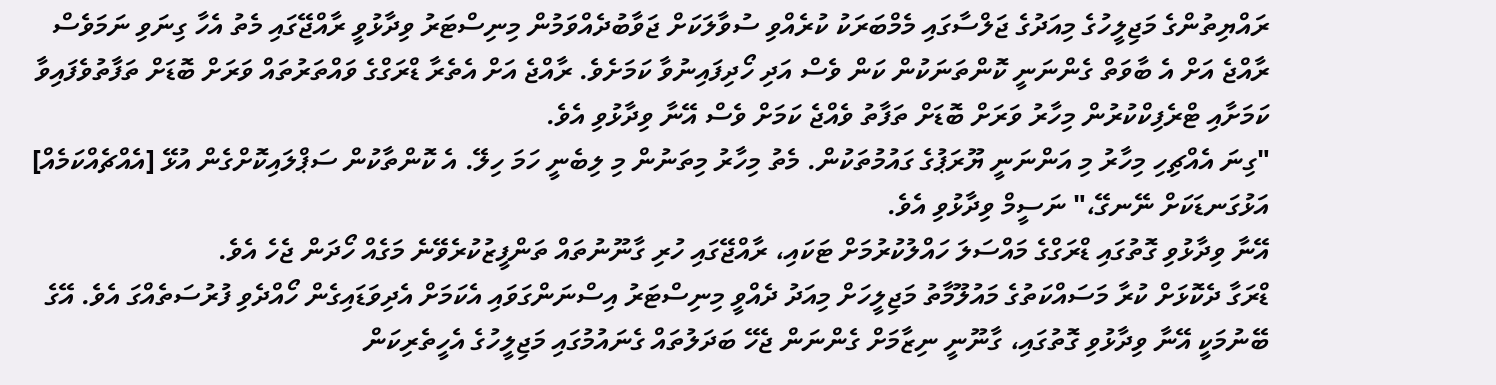ރައްޔިތުންގެ މަޖިލީހުގެ މިއަދުގެ ޖަލްސާގައި މެމްބަރަކު ކުރެއްވި ސުވާލަކަށް ޖަވާބުދެއްވަމުން މިނިސްޓަރު ވިދާޅުވީ ރާއްޖޭގައި މެތު އެހާ ގިނަވި ނަމަވެސް ރާއްޖެ އަށް އެ ބާވަތް ގެންނަނީ ކޮންތަނަކުން ކަން ވެސް އަދި ހޯދިފައިނުވާ ކަމަށެވެ. ރާއްޖެ އަށް އެތެރާ ޑްރަގްގެ ވައްތަރުތައް ވަރަށް ބޮޑަށް ތަފާތުވެފައިވާ ކަމަށާއި ޓްރެފިކްކުރުން މިހާރު ވަރަށް ބޮޑަށް ތަފާތު ވެއްޖެ ކަމަށް ވެސް އޭނާ ވިދާޅުވި އެވެ.
"ގިނަ އެއްޗިހި މިހާރު މި އަންނަނީ ޔޫރަޕުގެ ގައުމުތަކުން. މެތު މިހާރު މިތަނުން މި ލިބެނީ ހަމަ ހިލޭ. އެ ކޮންތާކުން ސަޕްލައިކޮށްގެން އުޅޭ [އެއްޗެއްކަމެއް] އަޅުގަނޑަކަށް ނޭނގޭ،" ނަސީމް ވިދާޅުވި އެވެ.
އޭނާ ވިދާޅުވި ގޮތުގައި ޑްރަގްގެ މައްސަލަ ހައްލުކުރުމަށް ޓަކައި، ރާއްޖޭގައި ހުރި ގާނޫނުތައް ތަންފީޒުކުރެވޭނެ މަގެއް ހޯދަން ޖެހެ އެވެ.
ޑްރަގާ ދެކޮޅަށް ކުރާ މަސައްކަތުގެ މައުލޫމާތު މަޖިލީހަށް މިއަދު ދެއްވީ މިނިސްޓަރު އިސްނަންގަވައި އެކަމަށް އެދިވަޑައިގެން ހޯއްދެވި ފުރުސަތެއްގަ އެވެ. އޭގެ ބޭނުމަކީ އޭނާ ވިދާޅުވި ގޮތުގައި، ގާނޫނީ ނިޒާމަށް ގެންނަން ޖެހޭ ބަދަލުތައް ގެނައުމުގައި މަޖިލީހުގެ އެހީތެރިކަން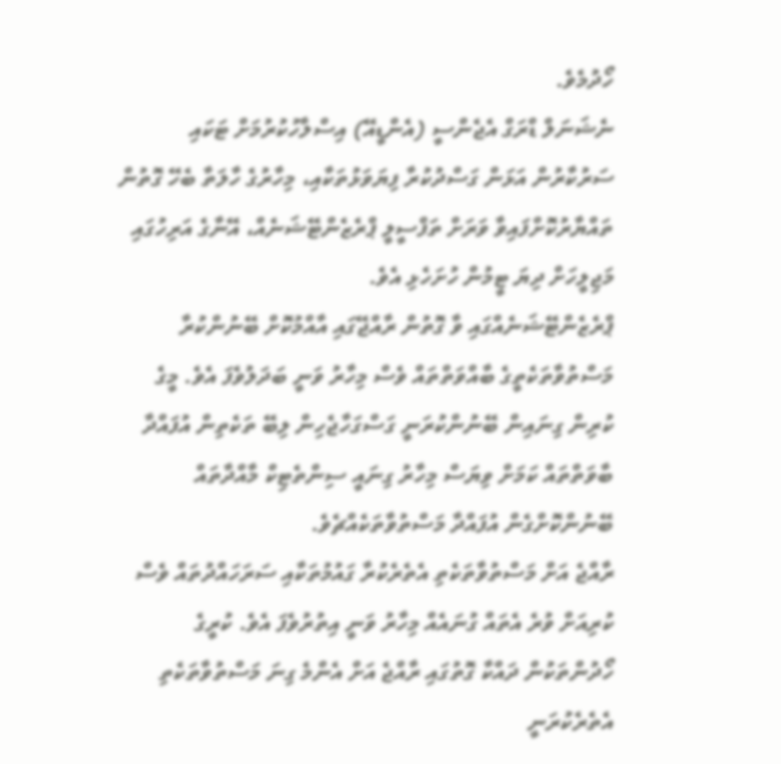ހޯދުމެވެ.
ނެޝަނަލް ޑްރަގް އެޖެންސީ (އެންޑީއޭ) އިސްލާހުކުރުމަށް ޓަކައި ސަރުކާރުން އަޅަން ގަސްދުކުރާ ފިޔަވަޅުތަކާއި، މިހާރުގެ ހާލަތާ ބެހޭ ގޮތުން ތައްޔާރުކޮށްފައިވާ ވަރަށް ތަފްސީލީ ޕްރެޒެންޓޭޝަނެއް، އޭނާގެ އަރިހުގައި މަޖިލީހަށް ދިޔަ ޓީމުން ހުށަހެޅި އެވެ.
ޕްރެޒެންޓޭޝަނެއްގައި ވާ ގޮތުން ރާއްޖޭގައި އާއްމުކޮށް ބޭނުންކުރާ މަސްތުވާތަކެތީގެ ބާއްވަތްތައް ވެސް މިހާރު ވަނީ ބަދަލުވެފަ އެވެ. މީގެ ކުރިން ގިނައިން ބޭނުންކުރަނީ ގަސްގަހާޖެހިން ލިބޭ ތަކެތިން އުފައްދާ ބާވަތްތައް ކަމަށް ވިޔަސް މިހާރު ގިނައީ ސިންތެޓިކް މާއްދާތައް ބޭނުންކޮށްގެން އުފައްދާ މަސްތުވާތަކެއްޗެވެ.
ރާއްޖެ އަށް މަސްތުވާތަކެތި އެތެރެކުރާ ގައުމުތަކާއި ސަރަހައްދުތައް ވެސް ކުރިއަށް ވުރެ އެތައް ގުނައެއް މިހާރު ވަނީ އިތުރުވެފަ އެވެ. ކުރީގެ ހޯދުންތަކުން ދައްކާ ގޮތުގައި ރާއްޖެ އަށް އެންމެ ގިނަ މަސްތުވާތަކެތި އެތެރެކުރަނީ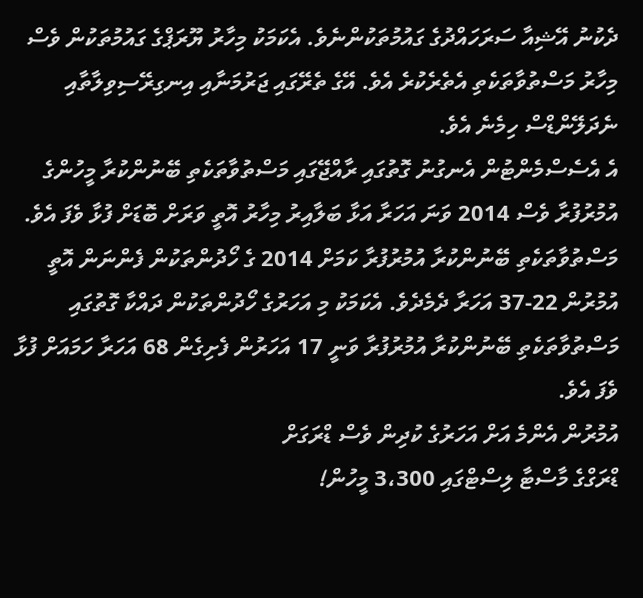ދެކުނު އޭޝިއާ ސަރަހައްދުގެ ގައުމުތަކުންނެވެ. އެކަމަކު މިހާރު ޔޫރަޕްގެ ގައުމުތަކުން ވެސް މިހާރު މަސްތުވާތަކެތި އެތެރެކުރެ އެވެ. އޭގެ ތެރޭގައި ޖަރުމަނާއި އިނގިރޭސިވިލާތާއި ނެދަލޭންޑްސް ހިމެނެ އެވެ.
އެ އެސެސްމެންޓުން އެނގުނު ގޮތުގައި ރާއްޖޭގައި މަސްތުވާތަކެތި ބޭނުންކުރާ މީހުންގެ އުމުރުފުރާ ވެސް 2014 ވަނަ އަހަރާ އަޅާ ބަލާއިރު މިހާރު އޮތީ ވަރަށް ބޮޑަށް ފުޅާ ވެފަ އެވެ. މަސްތުވާތަކެތި ބޭނުންކުރާ އުމުރުފުރާ ކަމަށް 2014 ގެ ހޯދުންތަކުން ފެންނަން އޮތީ އުމުރުން 22-37 އަހަރާ ދެމެދެވެ. އެކަމަކު މި އަހަރުގެ ހޯދުންތަކުން ދައްކާ ގޮތުގައި މަސްތުވާތަކެތި ބޭނުންކުރާ އުމުރުފުރާ ވަނީ 17 އަހަރުން ފެށިގެން 68 އަހަރާ ހަމައަށް ފުޅާ ވެފަ އެވެ.
އުމުރުން އެންމެ އަށް އަހަރުގެ ކުދިން ވެސް ޑްރަގަށް
ޑްރަގްގެ މާސްޓާ ލިސްޓްގައި 3،300 މީހުން!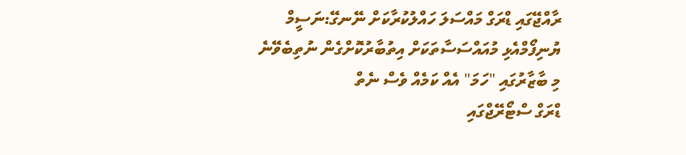ރާއްޖޭގައި ޑްރަގް މައްސަލަ ހައްލުކުރާކަށް ނޭނގޭ:ނަސީމް
ޔުނިފޯމްއެޅި މުއައްސަސާތަކަށް އިތުބާރުކޮށްގެން ނުތިބެވޭނެ
މި ބާޒާރުގައި "ހަމަ" އެއް ކަމެއް ވެސް ނެތް
ޑްރަގް ސްޓޯރޭޖްގައި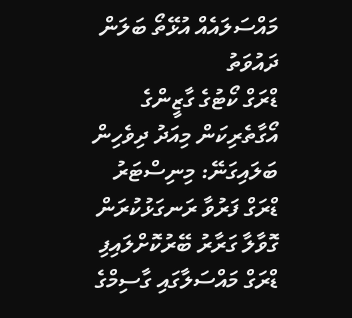މައްސަލައެއް އުޅޭތޯ ބަލަން ދައުވަތު
ޑްރަގް ކޯޓުގެ ގާޒީންގެ އޯގާތެރިކަން މިއަދު ދިވެހިން ބަލައިގަނޭ: މިނިސްޓަރު
ޑްރަގް ފަރުވާ ރަނގަޅުކުރަން ގޮވާލާ ގަރާރު ބޭރުކޮށްލައިފި
ޑްރަގް މައްސަލާގައި ގާސިމްގެ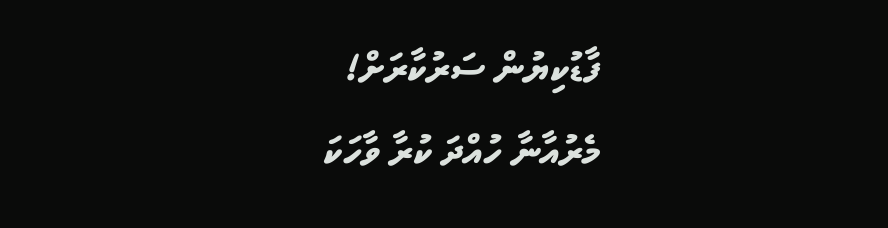ފާޑުކިޔުން ސަރުކާރަށް!
މެރުއާނާ ހުއްދަ ކުރާ ވާހަކަ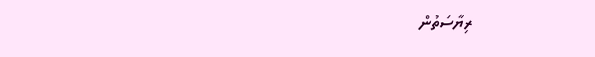ރިޔާސަތުން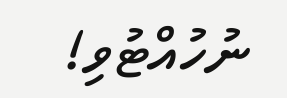ނުހުއްޓުވި!